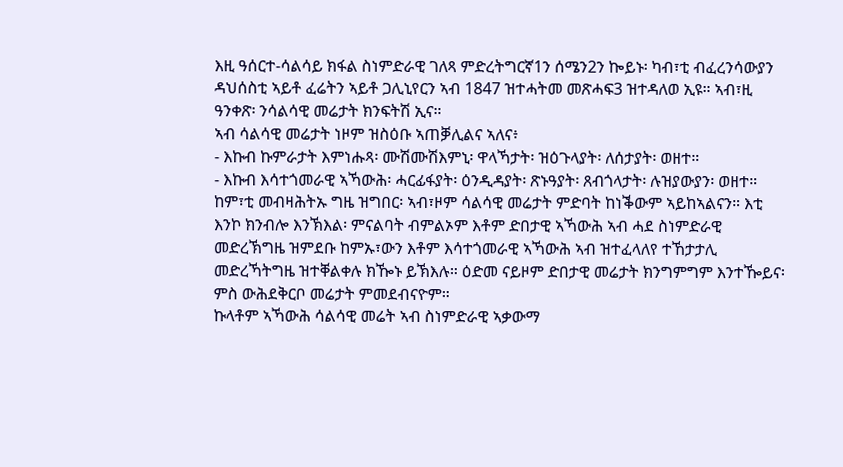እዚ ዓሰርተ-ሳልሳይ ክፋል ስነምድራዊ ገለጻ ምድረትግርኛ1ን ሰሜን2ን ኰይኑ፡ ካብ፣ቲ ብፈረንሳውያን ዳህሰስቲ ኣይቶ ፈሬትን ኣይቶ ጋሊኒየርን ኣብ 1847 ዝተሓትመ መጽሓፍ3 ዝተዳለወ ኢዩ። ኣብ፣ዚ ዓንቀጽ፡ ንሳልሳዊ መሬታት ክንፍትሽ ኢና።
ኣብ ሳልሳዊ መሬታት ነዞም ዝስዕቡ ኣጠቓሊልና ኣለና፥
- እኩብ ኩምራታት እምነሑጻ፡ ሙሽሙሽእምኒ፡ ዋላኻታት፡ ዝዕጉላያት፡ ለሰታያት፡ ወዘተ።
- እኩብ እሳተጎመራዊ ኣኻውሕ፡ ሓርፊፋያት፡ ዕንዲዳያት፡ ጽኑዓያት፡ ጸብጎላታት፡ ሉዝያውያን፡ ወዘተ።
ከም፣ቲ መብዛሕትኡ ግዜ ዝግበር፡ ኣብ፣ዞም ሳልሳዊ መሬታት ምድባት ከነቕውም ኣይከኣልናን። እቲ እንኮ ክንብሎ እንኽእል፡ ምናልባት ብምልኦም እቶም ድበታዊ ኣኻውሕ ኣብ ሓደ ስነምድራዊ መድረኽግዜ ዝምደቡ ከምኡ፣ውን እቶም እሳተጎመራዊ ኣኻውሕ ኣብ ዝተፈላለየ ተኸታታሊ መድረኻትግዜ ዝተቐልቀሉ ክዀኑ ይኽእሉ። ዕድመ ናይዞም ድበታዊ መሬታት ክንግምግም እንተዀይና፡ ምስ ውሕደቅርቦ መሬታት ምመደብናዮም።
ኩላቶም ኣኻውሕ ሳልሳዊ መሬት ኣብ ስነምድራዊ ኣቃውማ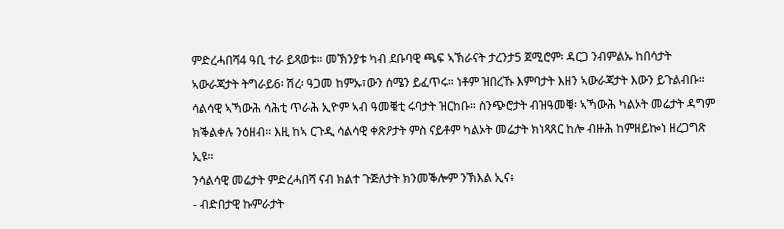ምድረሓበሻ4 ዓቢ ተራ ይጻወቱ። መኽንያቱ ካብ ደቡባዊ ጫፍ ኣኽራናት ታረንታ5 ጀሚሮም፡ ዳርጋ ንብምልኡ ከበሳታት ኣውራጃታት ትግራይ6፡ ሽረ፡ ዓጋመ ከምኡ፣ውን ሰሜን ይፈጥሩ። ነቶም ዝበረኹ እምባታት እዘን ኣውራጃታት እውን ይጉልብቡ። ሳልሳዊ ኣኻውሕ ሳሕቲ ጥራሕ ኢዮም ኣብ ዓመቑቲ ሩባታት ዝርከቡ። ስንጭሮታት ብዝዓመቑ፡ ኣኻውሕ ካልኦት መሬታት ዳግም ክቕልቀሉ ንዕዘብ። እዚ ከኣ ርጉዲ ሳልሳዊ ቀጽዖታት ምስ ናይቶም ካልኦት መሬታት ክነጻጸር ከሎ ብዙሕ ከምዘይኰነ ዘረጋግጽ ኢዩ።
ንሳልሳዊ መሬታት ምድረሓበሻ ናብ ክልተ ጉጅለታት ክንመቕሎም ንኽእል ኢና፥
- ብድበታዊ ኩምራታት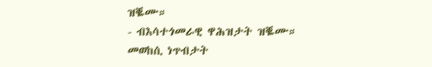ዝቘሙ።
- ብእሳተጎመራዊ ዋሕዝታት ዝቘሙ።
መወከሲ ነጥብታት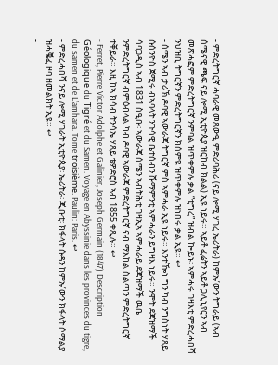- ምድረትግርኛ ሓባራዊ መጸውዒ ምድሪባሕሪ (ናይ ሎሚ ሃገረ ኤሪትራ) ከምኡ’ውን ትግራይ (ኣብ ሰሜናዊ ጫፍ ናይ ሎሚ ኢቲዮጲያ ዝርከብ ክልል) ኢዩ ነይሩ። ኣይቶ ፈሬትን ኣይቶ ጋሊኒየርን ኣብ መጽሓፎም ምድረትግርኛ ንምባል ዝጥቀምሉ ቃል “ቲግረ” ዝብል ኰይኑ፡ ኣምሓሩ ገዛእቲ ምድረሓበሻ ንህዝቢ ትግርኛን ምድረትግርኛን ክሰምዩ ዝጥቀምሉ ዝነበሩ ቃል ኢዩ። ↩
- ሰሜን ኣብ ታሪኽ ዶባዊ ኣውራጃ ትግርኛ ምስ ኣምሓራ ኢዩ ነይሩ። እንተዀነ ግን ካብ ንግስነት ሃጸይ ሱሰንዮስ ጀሚሩ ብኣባላት ንጉሳዊ ቤተሰብን ሹማምንቲ ኣምሓራን ይግዛእ ነይሩ። ንሞት ደጃዝማች ሳባጋዲስ ኣብ 1831 ስዒቡ፡ ኣውራጃ ሰሜን ኣብትሕቲ ገዛኢኣ ኣምሓራይ ደጃዝማች ዉቤ ንምድረትግርኛ ብምዕብላል ካብ ዶባዊ ኣውራጃ ምድረትግርኛ ናብ ማእከል ስልጣን ምድረትግርኛ ተቐይራ። እዚ ከኣ ክሳብ ትንሳኤ ሃጸይ ቴዎድሮስ ኣብ 1855 ቀጺሉ። ↩
- Ferret, Pierre Victor Adolphe et Galinier, Joseph Germain (1847) Description Géologique du Tigré et du Samen. Voyage en Abyssinie dans les provinces du tigre, du samen et de L’amhara. Tome troisième. Paulin: Paris. ↩
- ምድረሓበሻ ንናይ ሎሚ ሃገራት ኢቲዮጲያ፡ ኤሪትራ፡ ጂቡቲ፡ ክፋላት ሱዳን ከምኡ’ውን ክፋላት ሶማልያ ዝሓቘፈ ዞባ ዘመልክት ኢዩ። ↩
-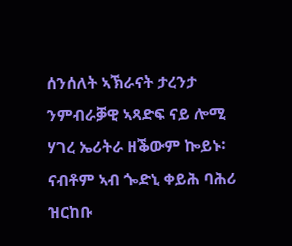ሰንሰለት ኣኽራናት ታረንታ ንምብራቓዊ ኣጻድፍ ናይ ሎሚ ሃገረ ኤሪትራ ዘቕውም ኰይኑ፡ ናብቶም ኣብ ጐድኒ ቀይሕ ባሕሪ ዝርከቡ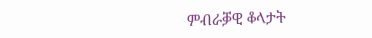ምብራቓዊ ቆላታት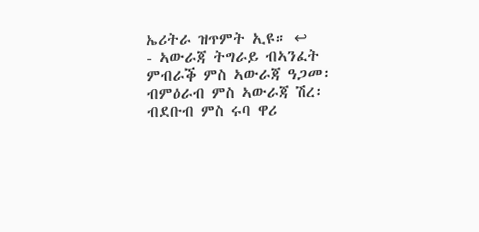ኤሪትራ ዝጥምት ኢዩ። ↩
- ኣውራጃ ትግራይ ብኣንፈት ምብራቕ ምስ ኣውራጃ ዓጋመ፡ ብምዕራብ ምስ ኣውራጃ ሽረ፡ ብደቡብ ምስ ሩባ ዋሪ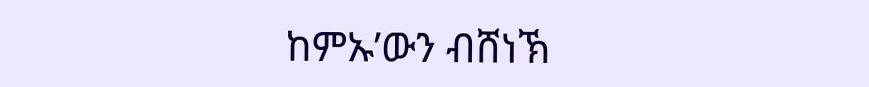ከምኡ’ውን ብሸነኽ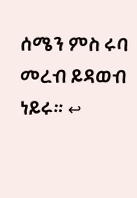ሰሜን ምስ ሩባ መረብ ይዳወብ ነይሩ። ↩